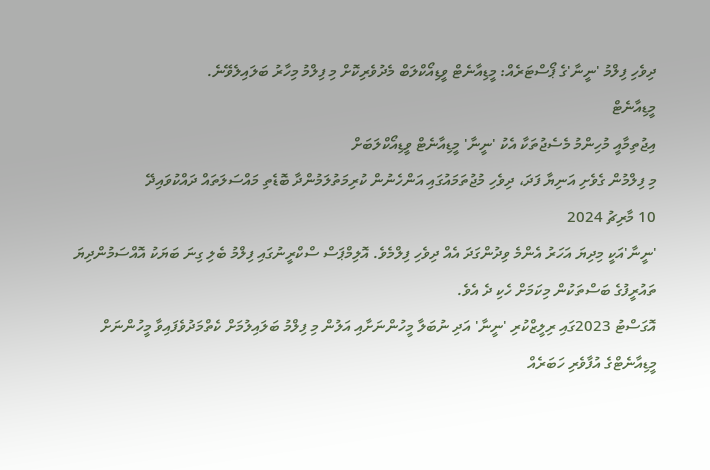ދިވެހި ފިލްމު 'ނީނާ'ގެ ޕޯސްޓަރެއް: މީޑިއާނެޓް ވީޑިއޯކްލަބް މެދުވެރިކޮށް މި ފިލްމު މިހާރު ބަލައިލެވޭނެ.
މީޑިއާނެޓް
އިޖުތިމާއީ މުހިންމު މެސެޖުތަކާ އެކު 'ނީނާ' މީޑިއާނެޓް ވީޑިއޯކްލަބަށް
މި ފިލްމުން ގެވެށި އަނިޔާ ފަދަ، ދިވެހި މުޖުތަމައުގައި އަންހެނުން ކުރިމަތުލަމުންދާ ބޮޑެތި މައްސަލަތައް ދައްކުވައިދޭ
10 މާރިޗު 2024
'ނީނާ'އަކީ މިދިޔަ އަހަރު އެންމެ ވިދުންގަދަ އެއް ދިވެހި ފިލްމެވެ. އޮލިމްޕަސް ސްކްރީނުގައި ފިލްމު ބެލި ގިނަ ބަޔަކު އޮއްސަމުންދިޔަ ތައުރީފުގެ ބަސްތަކުން މިކަމަށް ހެކި ދެ އެވެ.
އޮގަސްޓު 2023ގައި ރިލީޒްކުރި 'ނީނާ' އަދި ނުބަލާ މީހުންނަށާއި އަލުން މި ފިލްމު ބަލައިލުމަށް ކެތްމަދުވެފައިވާ މީހުންނަށް މީޑިއާނެޓްގެ އުފާވެރި ހަބަރެއް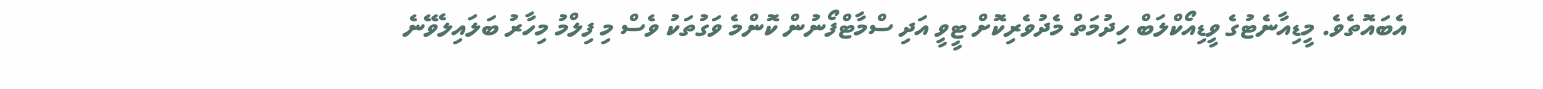އެބައޮތެވެ. މީޑިއާނެޓުގެ ވީޑިއޯކްލަބް ހިދުމަތް މެދުވެރިކޮށް ޓީވީ އަދި ސްމާޓްފޯނުން ކޮންމެ ވަގުތަކު ވެސް މި ފިލްމު މިހާރު ބަލައިލެވޭނެ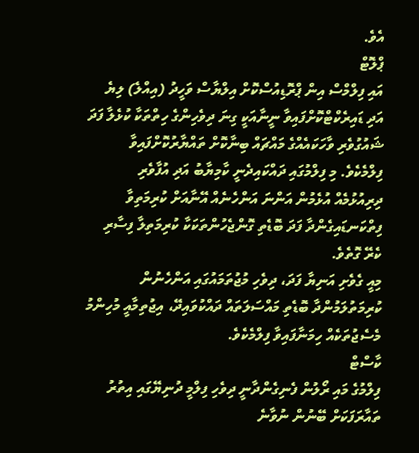އެވެ.
ޕްލޮޓް
އައި ފިލްމްސް އިން ޕްރޮޑިއުސްކޮށް އިލްޔާސް ވަހީދު (އިއްލެ) ލިޔެ އަދި ޑައިރެކްޓްކޮށްފައިވާ ނީނާއަކީ ގިނަ ދިވެހިންގެ ހިތްތަކާ ކުޅެލާ ފަދަ ޝައުގުވެރި ވާހަކައެއްގެ މައްޗައް ބިނާކޮށް ތައްޔާރުކޮށްފައިވާ ފިލްމެކެވެ. މި ފިލްމުގައި ދައްކައިދެނީ ކާމިޔާބު އަދި އުފާވެރި ދިރިއުޅުމެއް އުޅެމުން އަންނަ އަންހެނެއް އޭނާއަށް ކުރިމަތިވާ ފިތްކަނޑައިގެންދާ ފަދަ ބޮޑެތި ގޮންޖެހުންތަކަކާ ކުރިމަތިލާ ފިސާރި ކެރޭ ގޮތެވެ.
މިއީ ގެވެށި އަނިޔާ ފަދަ، ދިވެހި މުޖުތަމައުގައި އަންހެނުން ކުރިމަތުލަމުންދާ ބޮޑެތި މައްސަލަތައް ދައްކުވައިދޭ، އިޖުތިމާއީ މުހިންމު މެސެޖުތަކެއް ހިމަނާފައިވާ ފިލްމެކެވެ.
ކާސްޓް
ފިލްމުގެ މައި ރޯލުން ފެނިގެންދާނީ ދިވެހި ފިލްމީ ދުނިޔޭގައި އިތުރު ތައާރަފަކަށް ބޭނުން ނުވާނެ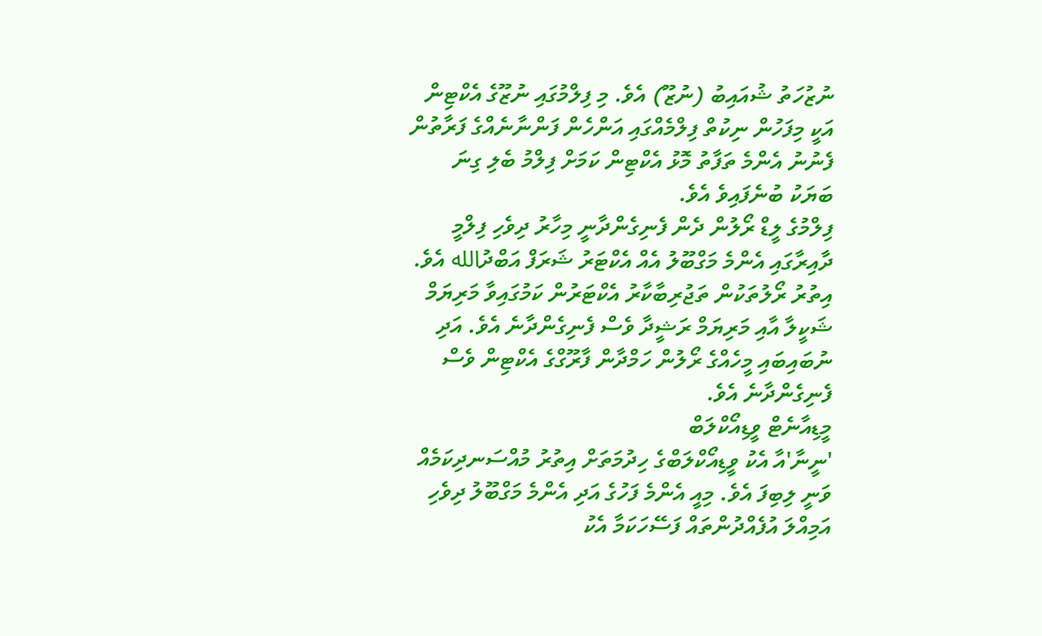ނުޒުހަތު ޝުއައިބު (ނުޒޫ) އެވެ. މި ފިލްމުގައި ނުޒޫގެ އެކްޓިން އަކީ މިފަހުން ނިކުތް ފިލްމެއްގައި އަންހެން ފަންނާނެއްގެ ފަރާތުން ފެނުނު އެންމެ ތަފާތު މޮޅު އެކްޓިން ކަމަށް ފިލްމު ބެލި ގިނަ ބަޔަކު ބުނެފައިވެ އެވެ.
ފިލްމުގެ ލީޑް ރޯލުން ދެން ފެނިގެންދާނީ މިހާރު ދިވެހި ފިލްމީ ދާއިރާގައި އެންމެ މަގްބޫލު އެއް އެކްޓަރު ޝަރަފް އަބްދުالله އެވެ.
އިތުރު ރޯލުތަކުން ތަޖުރިބާކާރު އެކްޓަރުން ކަމުގައިވާ މަރިޔަމް ޝަކީލާ އާއި މަރިޔަމް ރަޝީދާ ވެސް ފެނިގެންދާނެ އެވެ. އަދި ނުބައިބައި މީހެއްގެ ރޯލުން ހަމްދާން ފާރޫގްގެ އެކްޓިން ވެސް ފެނިގެންދާނެ އެވެ.
މީޑިއާނެޓް ވީޑިއޯކްލަބް
'ނީނާ'އާ އެކު ވީޑިއޯކްލަބްގެ ހިދުމަތަށް އިތުރު މުއްސަނދިކަމެއް ވަނީ ލިބިފަ އެވެ. މިއީ އެންމެ ފަހުގެ އަދި އެންމެ މަގްބޫލު ދިވެހި އަމިއްލަ އުފެއްދުންތައް ފަސޭހަކަމާ އެކު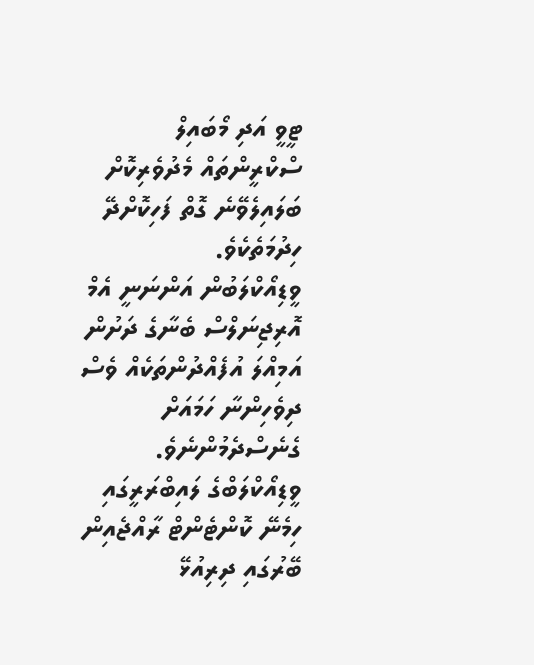ޓީވީ އަދި މޯބައިލް ސްކްރީންތައް މެދުވެރިކޮށް ބަލައިލެވޭނެ ގޮތް ފަހިކޮށްދޭ ހިދުމަތެކެވެ.
ވީޑިއޯކްލަބުން އަންނަނީ އެމް އޮރިޖިނަލްސް ބެނާގެ ދަށުން އަމިއްލަ އުފެއްދުންތަކެއް ވެސް ދިވެހިންނާ ހަމައަށް ގެނެސްދެމުންނެވެ. ވީޑިއޯކްލަބްގެ ލައިބްރަރީގައި ހިމެނޭ ކޮންޓެންޓް ރާއްޖެއިން ބޭރުގައި ދިރިއުޅޭ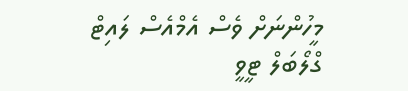މީހުންނަށް ވެސް އެމްއެސް ލައިޓް ގްލޯބަލް ޓީވީ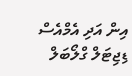އިން އަދި އެމްއެސް ޑިޖިޓަލް ގްލޯބަލް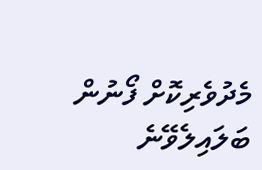މެދުވެރިކޮށް ފޯނުން ބަލައިލެވޭނެ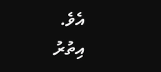އެވެ.
އިތުރު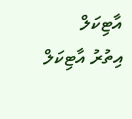އާޓިކަލް
އިތުރު އާޓިކަލް